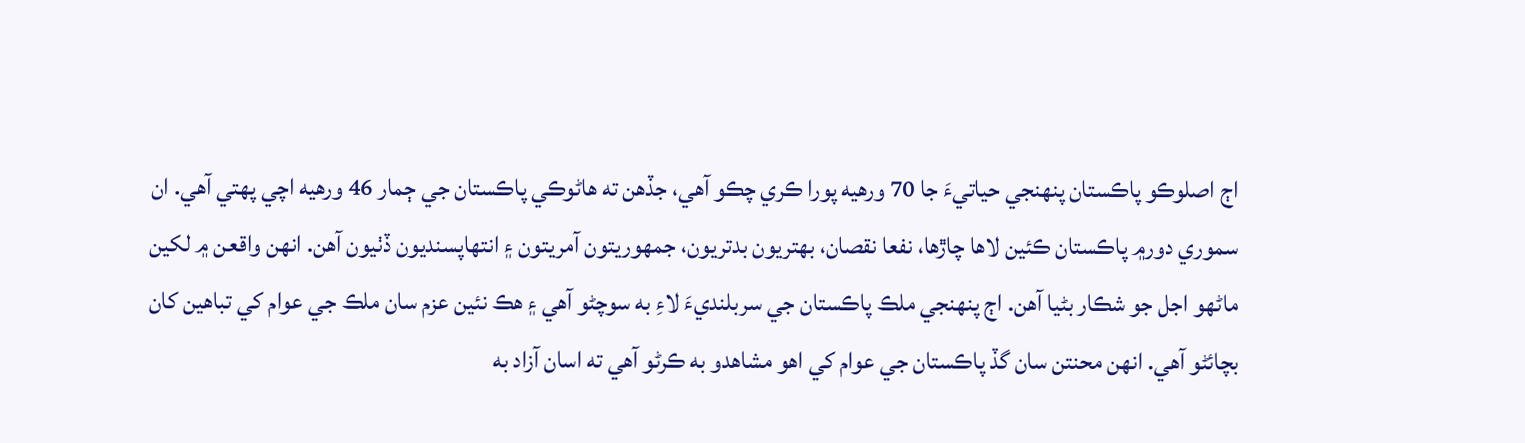اڄ اصلوڪو پاڪستان پنهنجي حياتيءَ جا 70 ورهيه پورا ڪري چڪو آهي، جڏهن ته هاڻوڪي پاڪستان جي ڄمار 46 ورهيه اچي پهتي آهي. ان سموري دور۾ پاڪستان ڪئين لاها چاڙها، نفعا نقصان، بهتريون بدتريون، جمهوريتون آمريتون ۽ انتهاپسنديون ڏٺيون آهن. انهن واقعن ۾ لکين ماڻهو اجل جو شڪار بڻيا آهن. اڄ پنهنجي ملڪ پاڪستان جي سربلنديءَ لاءِ به سوچڻو آهي ۽ هڪ نئين عزم سان ملڪ جي عوام کي تباهين کان بچائڻو آهي. انهن محنتن سان گڏ پاڪستان جي عوام کي اهو مشاهدو به ڪرڻو آهي ته اسان آزاد به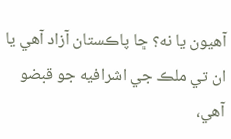آهيون يا نه؟ ڇا پاڪستان آزاد آهي يا ان تي ملڪ جي اشرافيه جو قبضو آهي،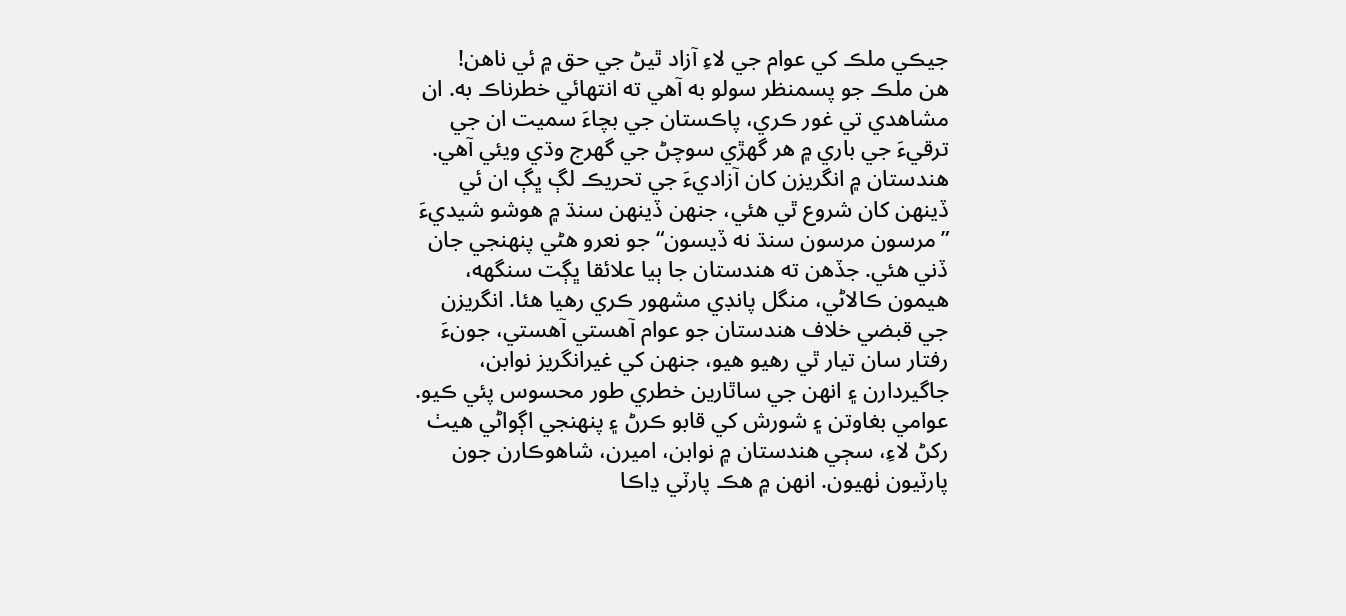جيڪي ملڪ کي عوام جي لاءِ آزاد ٿيڻ جي حق ۾ ئي ناهن!
هن ملڪ جو پسمنظر سولو به آهي ته انتهائي خطرناڪ به. ان مشاهدي تي غور ڪري، پاڪستان جي بچاءَ سميت ان جي ترقيءَ جي باري ۾ هر گهڙي سوچڻ جي گهرج وڌي ويئي آهي.
هندستان ۾ انگريزن کان آزاديءَ جي تحريڪ لڳ ڀڳ ان ئي ڏينهن کان شروع ٿي هئي، جنهن ڏينهن سنڌ ۾ هوشو شيديءَ ”مرسون مرسون سنڌ نه ڏيسون“ جو نعرو هڻي پنهنجي جان ڏني هئي. جڏهن ته هندستان جا ٻيا علائقا ڀڳت سنگهه، هيمون ڪالاڻي، منگل پانڊي مشهور ڪري رهيا هئا. انگريزن جي قبضي خلاف هندستان جو عوام آهستي آهستي، جونءَ رفتار سان تيار ٿي رهيو هيو، جنهن کي غيرانگريز نوابن، جاگيردارن ۽ انهن جي ساٿارين خطري طور محسوس پئي ڪيو. عوامي بغاوتن ۽ شورش کي قابو ڪرڻ ۽ پنهنجي اڳواڻي هيٺ رکڻ لاءِ، سڄي هندستان ۾ نوابن، اميرن، شاهوڪارن جون پارٽيون ٺهيون. انهن ۾ هڪ پارٽي ڍاڪا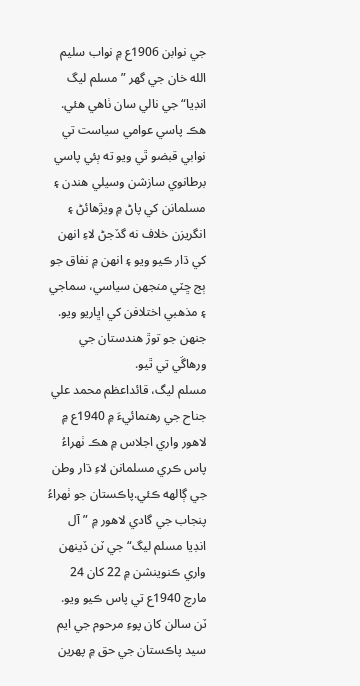جي نوابن 1906ع ۾ نواب سليم الله خان جي گهر ”مسلم ليگ انڊيا“ جي نالي سان ٺاهي هئي.
هڪ پاسي عوامي سياست تي نوابي قبضو ٿي ويو ته ٻئي پاسي برطانوي سازشن وسيلي هندن ۽ مسلمانن کي پاڻ ۾ ويڙهائڻ ۽ انگريزن خلاف نه گڏجڻ لاءِ انهن کي ڌار ڪيو ويو ۽ انهن ۾ نفاق جو ٻج ڇٽي منجهن سياسي، سماجي ۽ مذهبي اختلافن کي اڀاريو ويو. جنهن جو توڙ هندستان جي ورهاڱي تي ٿيو.
مسلم ليگ، قائداعظم محمد علي جناح جي رهنمائيءَ ۾ 1940ع ۾ لاهور واري اجلاس ۾ هڪ ٺهراءُ پاس ڪري مسلمانن لاءِ ڌار وطن جي ڳالهه ڪئي.پاڪستان جو ٺهراءُ پنجاب جي گادي لاهور ۾ ”آل انڊيا مسلم ليگ“ جي ٽن ڏينهن واري ڪنوينشن ۾ 22 کان 24 مارچ 1940ع تي پاس ڪيو ويو. ٽن سالن کان پوءِ مرحوم جي ايم سيد پاڪستان جي حق ۾ پهرين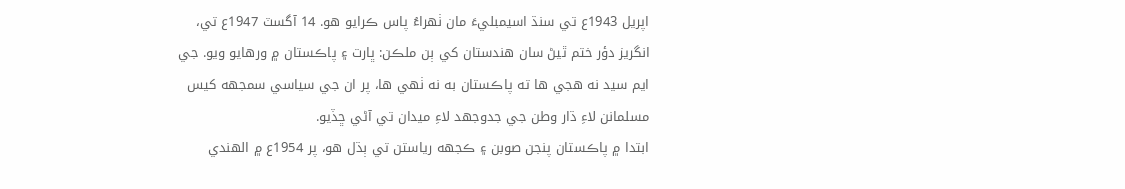اپريل 1943ع تي سنڌ اسيمبليءَ مان ٺهراءُ پاس ڪرايو هو. 14 آگسٽ 1947ع تي، انگريز دؤر ختم ٿيڻ سان هندستان کي ٻن ملڪن: ڀارت ۽ پاڪستان ۾ ورهايو ويو. جي ايم سيد نه هجي ها ته پاڪستان به نه ٺهي ها، پر ان جي سياسي سمجهه کيس مسلمانن لاءِ ڌار وطن جي جدوجهد لاءِ ميدان تي آڻي ڇڏيو.
ابتدا ۾ پاڪستان پنجن صوبن ۽ ڪجهه رياستن تي ٻڌل هو، پر 1954ع ۾ الهندي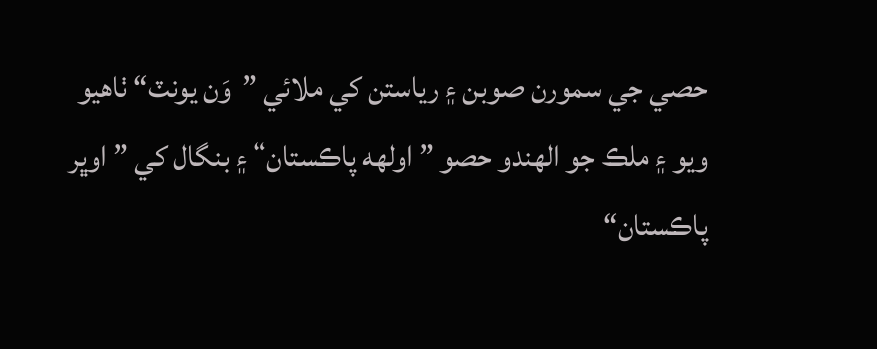حصي جي سمورن صوبن ۽ رياستن کي ملائي ”وَن يونٽ“ ٺاهيو ويو ۽ ملڪ جو الهندو حصو ” اولهه پاڪستان“ ۽ بنگال کي ” اوڀر پاڪستان“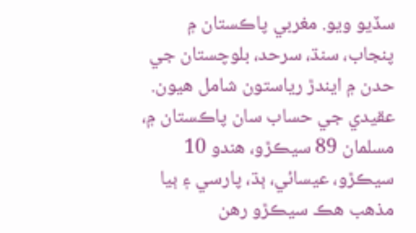سڏيو ويو. مغربي پاڪستان ۾ پنجاب، سنڌ، سرحد، بلوچستان جي حدن ۾ ايندڙ رياستون شامل هيون. عقيدي جي حساب سان پاڪستان ۾، مسلمان 89 سيڪڙو، هندو 10 سيڪڙو، عيسائي، ٻڌ، پارسي ۽ ٻيا مذهب هڪ سيڪڙو رهن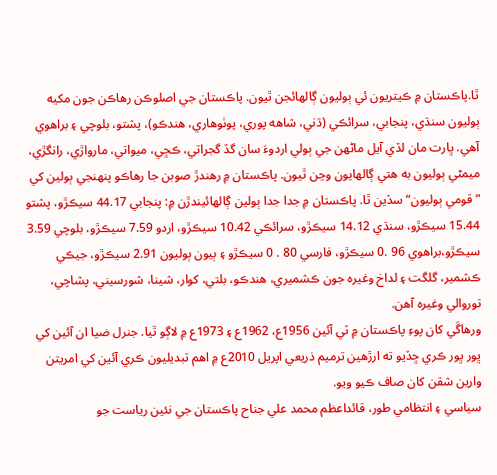ٿا.پاڪستان ۾ ڪيتريون ئي ٻوليون ڳالهائجن ٿيون. پاڪستان جي اصلوڪن رهاڪن جون مکيه ٻوليون سنڌي، پنجابي، سرائڪي (ڌني، شاهه پوري، پوٺوهاري، هندڪو)، پشتو، بلوچي ۽ براهوي آهي. ڀارت مان لڏي آيل ماڻهن جي ٻولي اردوءَ سان گڏ گجراتي، ڪڇي، ميواتي، مارواڙي، رانگڙي، ميمڻي ٻوليون به هتي ڳالهايون وڃن ٿيون. پاڪستان ۾ رهندڙ صوبن جا رهاڪو پنهنجي ٻولين کي ”قومي ٻوليون“ سڏين ٿا. پاڪستان ۾ جدا جدا ٻولين ڳالهائيندڙن ۾: پنجابي 44.17 سيڪڙو، پشتو 15.44 سيڪڙو، سنڌي 14.12 سيڪڙو، سرائڪي 10.42 سيڪڙو، اردو 7.59 سيڪڙو، بلوچي 3.59 سيڪڙو،براهوي 96 .0 سيڪڙو، فارسي 80 . 0 سيڪڙو ۽ ٻيون ٻوليون 2.91 سيڪڙو، جيڪي ڪشمير، گلگت ۽ لداخ وغيره جون ڪشميري، هندڪو، بلتي، کوار، شينا، شورسيني، پشاچي، توروالي وغيره آهن.
ورهاڱي کان پوءِ پاڪستان ۾ ٽي آئين 1956ع، 1962ع ۽ 1973ع ۾ لاڳو ٿيا. جنرل ضيا ان آئين کي ڀور ڀور ڪري ڇڏيو ته ارڙهين ترميم ذريعي اپريل 2010ع ۾ اهم تبديليون ڪري آئين کي امريتن وارين شقن کان صاف ڪيو ويو.
سياسي ۽ انتظامي طور، قائداعظم محمد علي جناح پاڪستان جي نئين رياست جو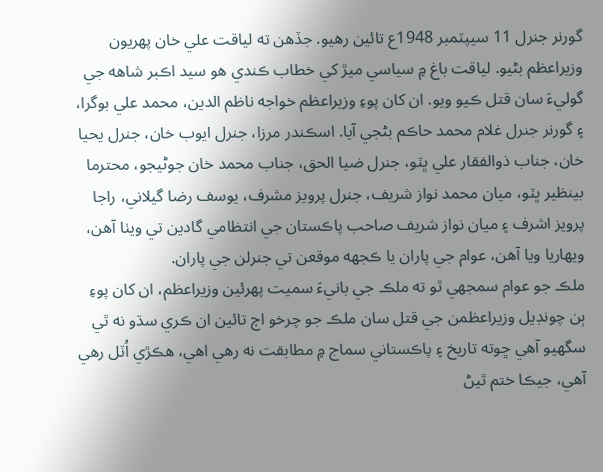گورنر جنرل 11 سيپٽمبر 1948ع تائين رهيو. جڏهن ته لياقت علي خان پهريون وزيراعظم بڻيو. لياقت باغ ۾ سياسي ميڙ کي خطاب ڪندي هو سيد اڪبر شاهه جي گوليءَ سان قتل ڪيو ويو. ان کان پوءِ وزيراعظم خواجه ناظم الدين، محمد علي بوگرا، ۽ گورنر جنرل غلام محمد حاڪم بڻجي آيا. اسڪندر مرزا، جنرل ايوب خان، جنرل يحيا خان، جناب ذوالفقار علي ڀٽو، جنرل ضيا الحق، جناب محمد خان جوڻيجو، محترما بينظير ڀٽو، ميان محمد نواز شريف، جنرل پرويز مشرف، يوسف رضا گيلاني، راجا پرويز اشرف ۽ ميان نواز شريف صاحب پاڪستان جي انتظامي گادين تي ويٺا آهن، ويهاريا ويا آهن، عوام جي پاران يا ڪجهه موقعن تي جنرلن جي پاران.
ملڪ جو عوام سمجهي ٿو ته ملڪ جي بانيءَ سميت پهرئين وزيراعظم، ان کان پوءِ ٻن چونڊيل وزيراعظمن جي قتل سان ملڪ جو چرخو اڄ تائين ان ڪري سڌو نه ٿي سگهيو آهي ڇوته تاريخ ۽ پاڪستاني سماج ۾ مطابقت نه رهي اهي، هڪڙي اُٽل رهي آهي، جيڪا ختم ٿيڻ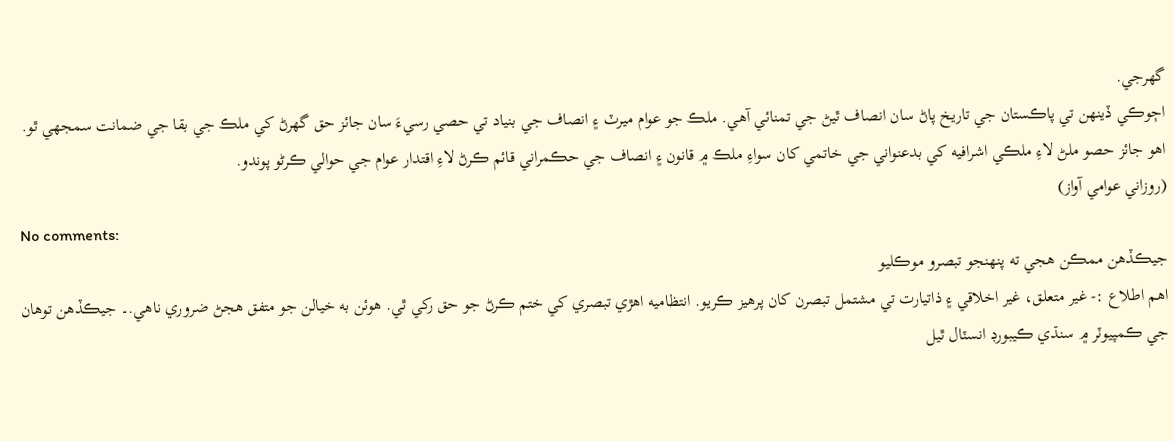گهرجي.
اڄوڪي ڏينهن تي پاڪستان جي تاريخ پاڻ سان انصاف ٿيڻ جي تمنائي آهي. ملڪ جو عوام ميرٽ ۽ انصاف جي بنياد تي حصي رسيءَ سان جائز حق گهرڻ کي ملڪ جي بقا جي ضمانت سمجهي ٿو. اهو جائز حصو ملڻ لاءِ ملڪي اشرافيه کي بدعنواني جي خاتمي کان سواءِ ملڪ ۾ قانون ۽ انصاف جي حڪمراني قائم ڪرڻ لاءِ اقتدار عوام جي حوالي ڪرڻو پوندو.
(روزاني عوامي آواز)
No comments:
جيڪڏهن ممڪن هجي ته پنهنجو تبصرو موڪليو
اهم اطلاع :- غير متعلق، غير اخلاقي ۽ ذاتيارت تي مشتمل تبصرن کان پرهيز ڪريو. انتظاميه اهڙي تبصري کي ختم ڪرڻ جو حق رکي ٿي. هوئن به خيالن جو متفق هجڻ ضروري ناهي.۔ جيڪڏهن توهان جي ڪمپيوٽر ۾ سنڌي ڪيبورڊ انسٽال ٿيل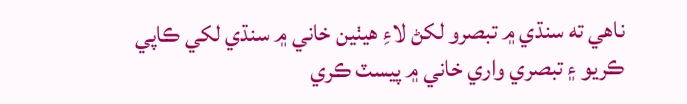ناهي ته سنڌي ۾ تبصرو لکڻ لاءِ هيٺين خاني ۾ سنڌي لکي ڪاپي ڪريو ۽ تبصري واري خاني ۾ پيسٽ ڪري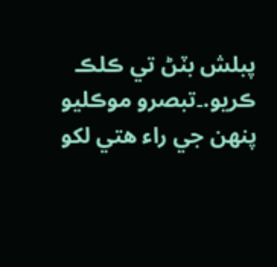پبلش بٽڻ تي ڪلڪ ڪريو.۔تبصرو موڪليو
پنهن جي راء هتي لکو